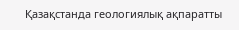Қазақстанда геологиялық ақпаратты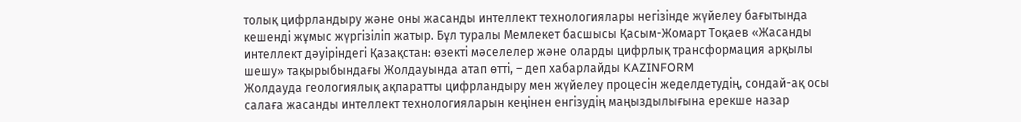толық цифрландыру және оны жасанды интеллект технологиялары негізінде жүйелеу бағытында кешенді жұмыс жүргізіліп жатыр. Бұл туралы Мемлекет басшысы Қасым-Жомарт Тоқаев «Жасанды интеллект дәуіріндегі Қазақстан: өзекті мәселелер және оларды цифрлық трансформация арқылы шешу» тақырыбындағы Жолдауында атап өтті, – деп хабарлайды KAZINFORM
Жолдауда геологиялық ақпаратты цифрландыру мен жүйелеу процесін жеделдетудің, сондай-ақ осы салаға жасанды интеллект технологияларын кеңінен енгізудің маңыздылығына ерекше назар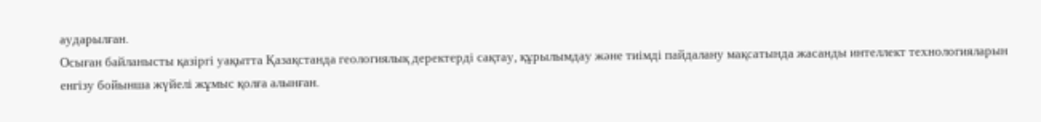аударылған.
Осыған байланысты қазіргі уақытта Қазақстанда геологиялық деректерді сақтау, құрылымдау және тиімді пайдалану мақсатында жасанды интеллект технологияларын енгізу бойынша жүйелі жұмыс қолға алынған.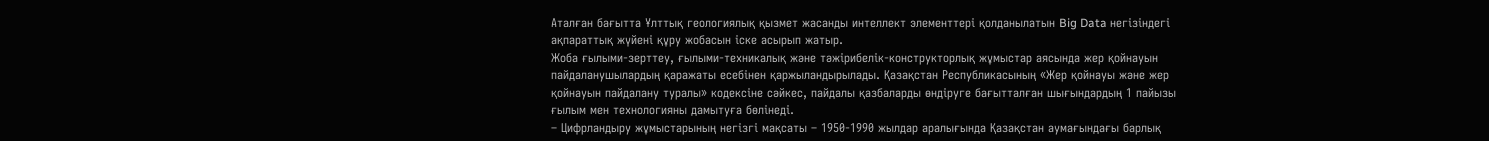Аталған бағытта Ұлттық геологиялық қызмет жасанды интеллект элементтері қолданылатын Big Data негізіндегі ақпараттық жүйені құру жобасын іске асырып жатыр.
Жоба ғылыми-зерттеу, ғылыми-техникалық және тәжірибелік-конструкторлық жұмыстар аясында жер қойнауын пайдаланушылардың қаражаты есебінен қаржыландырылады. Қазақстан Республикасының «Жер қойнауы және жер қойнауын пайдалану туралы» кодексіне сәйкес, пайдалы қазбаларды өндіруге бағытталған шығындардың 1 пайызы ғылым мен технологияны дамытуға бөлінеді.
– Цифрландыру жұмыстарының негізгі мақсаты – 1950-1990 жылдар аралығында Қазақстан аумағындағы барлық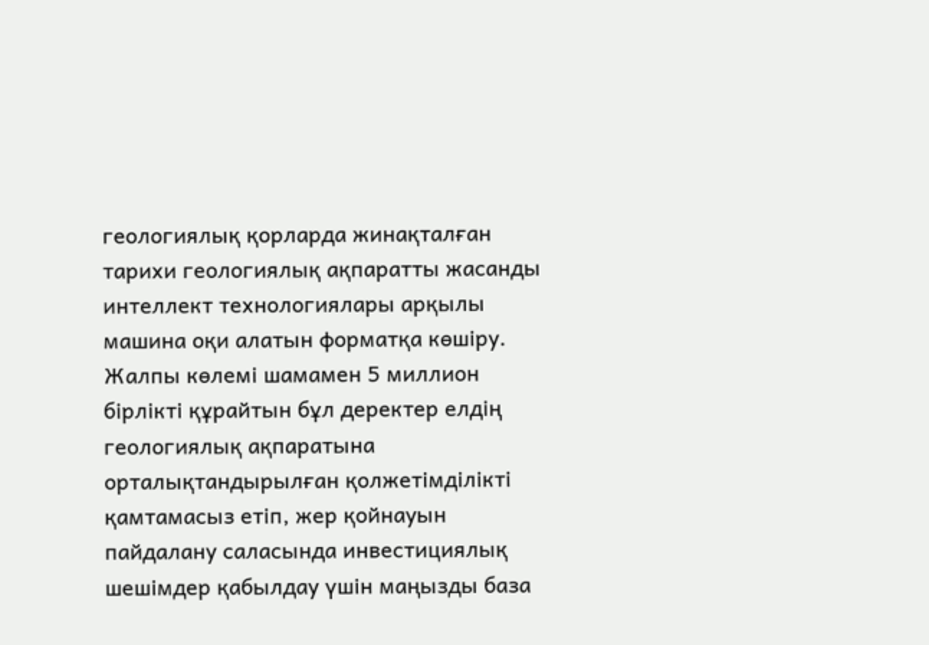геологиялық қорларда жинақталған тарихи геологиялық ақпаратты жасанды интеллект технологиялары арқылы машина оқи алатын форматқа көшіру. Жалпы көлемі шамамен 5 миллион бірлікті құрайтын бұл деректер елдің геологиялық ақпаратына орталықтандырылған қолжетімділікті қамтамасыз етіп, жер қойнауын пайдалану саласында инвестициялық шешімдер қабылдау үшін маңызды база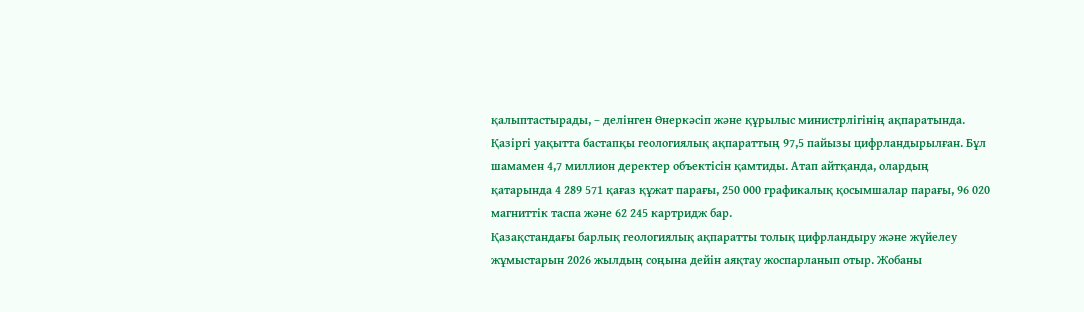қалыптастырады, – делінген Өнеркәсіп және құрылыс министрлігінің ақпаратында.
Қазіргі уақытта бастапқы геологиялық ақпараттың 97,5 пайызы цифрландырылған. Бұл шамамен 4,7 миллион деректер объектісін қамтиды. Атап айтқанда, олардың қатарында 4 289 571 қағаз құжат парағы, 250 000 графикалық қосымшалар парағы, 96 020 магниттік таспа және 62 245 картридж бар.
Қазақстандағы барлық геологиялық ақпаратты толық цифрландыру және жүйелеу жұмыстарын 2026 жылдың соңына дейін аяқтау жоспарланып отыр. Жобаны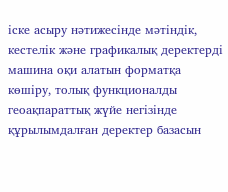іске асыру нәтижесінде мәтіндік, кестелік және графикалық деректерді машина оқи алатын форматқа көшіру, толық функционалды геоақпараттық жүйе негізінде құрылымдалған деректер базасын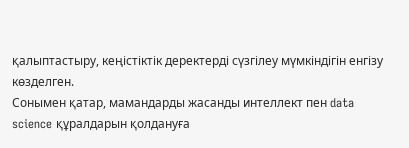қалыптастыру, кеңістіктік деректерді сүзгілеу мүмкіндігін енгізу көзделген.
Сонымен қатар, мамандарды жасанды интеллект пен data science құралдарын қолдануға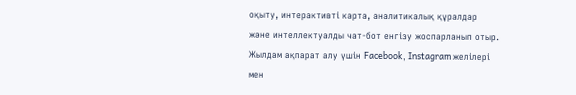оқыту, интерактивті карта, аналитикалық құралдар және интеллектуалды чат-бот енгізу жоспарланып отыр.
Жылдам ақпарат алу үшін Facebook, Instagram желілері мен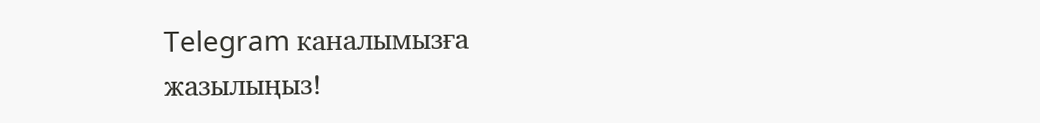Telegram каналымызға жазылыңыз!